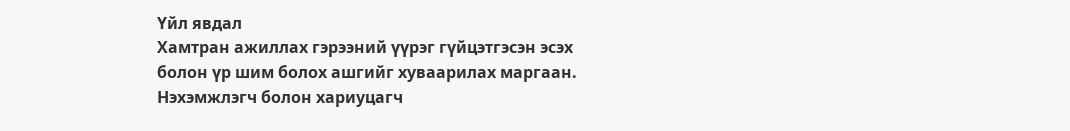Үйл явдал
Хамтран ажиллах гэрээний үүрэг гүйцэтгэсэн эсэх болон үр шим болох ашгийг хуваарилах маргаан. Нэхэмжлэгч болон хариуцагч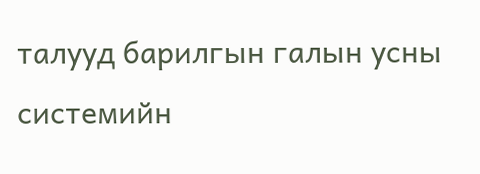талууд барилгын галын усны системийн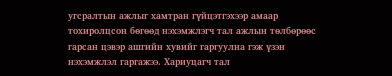угсралтын ажлыг хамтран гүйцэтгэхээр амаар тохиролцсон бөгөөд нэхэмжлэгч тал ажлын төлбөрөөс гарсан цэвэр ашгийн хувийг гаргуулна гэж үзэн нэхэмжлэл гаргажээ. Хариуцагч тал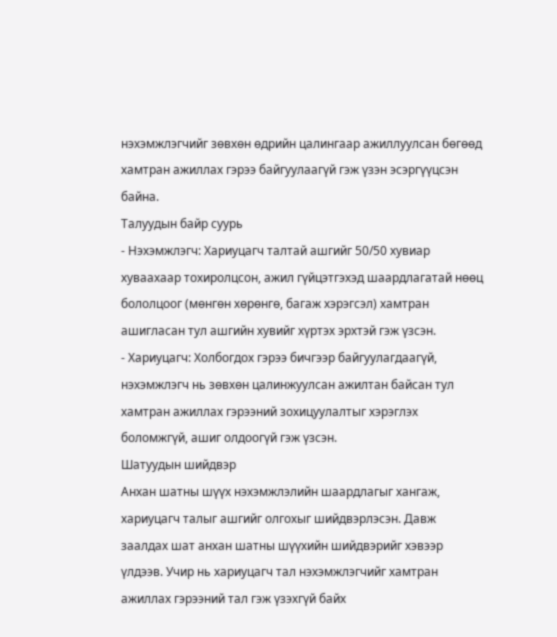нэхэмжлэгчийг зөвхөн өдрийн цалингаар ажиллуулсан бөгөөд хамтран ажиллах гэрээ байгуулаагүй гэж үзэн эсэргүүцсэн байна.
Талуудын байр суурь
- Нэхэмжлэгч: Хариуцагч талтай ашгийг 50/50 хувиар хуваахаар тохиролцсон, ажил гүйцэтгэхэд шаардлагатай нөөц бололцоог (мөнгөн хөрөнгө, багаж хэрэгсэл) хамтран ашигласан тул ашгийн хувийг хүртэх эрхтэй гэж үзсэн.
- Хариуцагч: Холбогдох гэрээ бичгээр байгуулагдаагүй, нэхэмжлэгч нь зөвхөн цалинжуулсан ажилтан байсан тул хамтран ажиллах гэрээний зохицуулалтыг хэрэглэх боломжгүй, ашиг олдоогүй гэж үзсэн.
Шатуудын шийдвэр
Анхан шатны шүүх нэхэмжлэлийн шаардлагыг хангаж, хариуцагч талыг ашгийг олгохыг шийдвэрлэсэн. Давж заалдах шат анхан шатны шүүхийн шийдвэрийг хэвээр үлдээв. Учир нь хариуцагч тал нэхэмжлэгчийг хамтран ажиллах гэрээний тал гэж үзэхгүй байх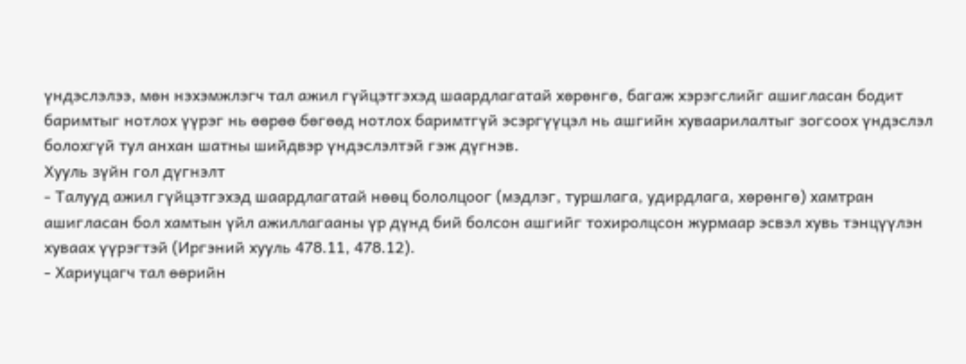үндэслэлээ, мөн нэхэмжлэгч тал ажил гүйцэтгэхэд шаардлагатай хөрөнгө, багаж хэрэгслийг ашигласан бодит баримтыг нотлох үүрэг нь өөрөө бөгөөд нотлох баримтгүй эсэргүүцэл нь ашгийн хуваарилалтыг зогсоох үндэслэл болохгүй тул анхан шатны шийдвэр үндэслэлтэй гэж дүгнэв.
Хууль зүйн гол дүгнэлт
- Талууд ажил гүйцэтгэхэд шаардлагатай нөөц бололцоог (мэдлэг, туршлага, удирдлага, хөрөнгө) хамтран ашигласан бол хамтын үйл ажиллагааны үр дүнд бий болсон ашгийг тохиролцсон журмаар эсвэл хувь тэнцүүлэн хуваах үүрэгтэй (Иргэний хууль 478.11, 478.12).
- Хариуцагч тал өөрийн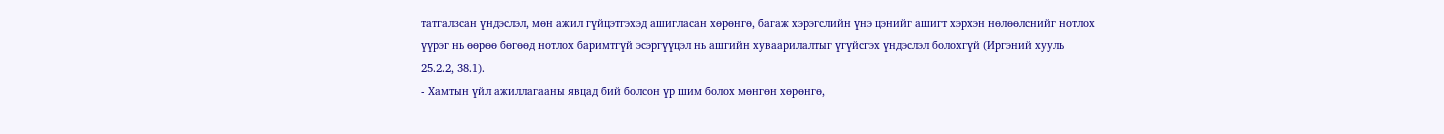татгалзсан үндэслэл, мөн ажил гүйцэтгэхэд ашигласан хөрөнгө, багаж хэрэгслийн үнэ цэнийг ашигт хэрхэн нөлөөлснийг нотлох үүрэг нь өөрөө бөгөөд нотлох баримтгүй эсэргүүцэл нь ашгийн хуваарилалтыг үгүйсгэх үндэслэл болохгүй (Иргэний хууль 25.2.2, 38.1).
- Хамтын үйл ажиллагааны явцад бий болсон үр шим болох мөнгөн хөрөнгө,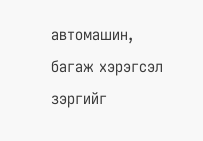автомашин, багаж хэрэгсэл зэргийг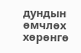дундын өмчлөх хөрөнгө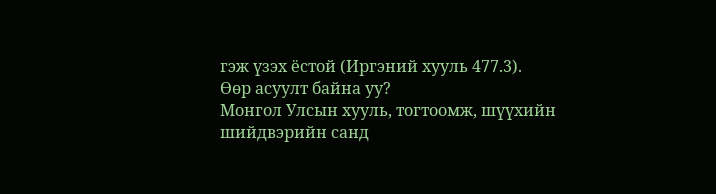гэж үзэх ёстой (Иргэний хууль 477.3).
Өөр асуулт байна уу?
Монгол Улсын хууль, тогтоомж, шүүхийн шийдвэрийн санд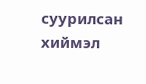суурилсан хиймэл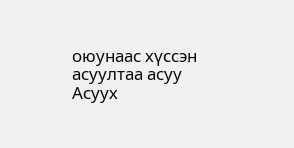оюунаас хүссэн асуултаа асуу
Асуух